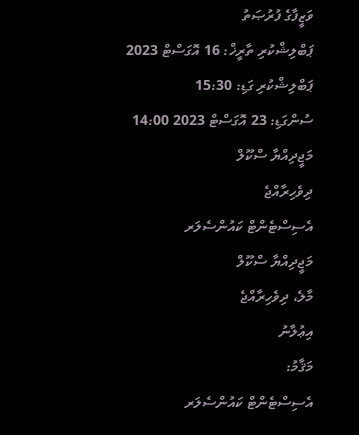ވަޒީފާގެ ފުރުޞަތު
ޕަބްލިޝްކުރި ތާރީޚް: 16 އޮގަސްޓް 2023
ޕަބްލިޝްކުރި ގަޑި: 15:30
ސުންގަޑި: 23 އޮގަސްޓް 2023 14:00
މަޖީދިއްޔާ ސްކޫލް
ދިވެހިރާއްޖެ
އެސިސްޓެންޓް ކައުންސެލަރ
މަޖީދިއްޔާ ސްކޫލް
މާލެ، ދިވެހިރާއްޖެ
އިޢުލާނު
މަޤާމު:
އެސިސްޓެންޓް ކައުންސެލަރ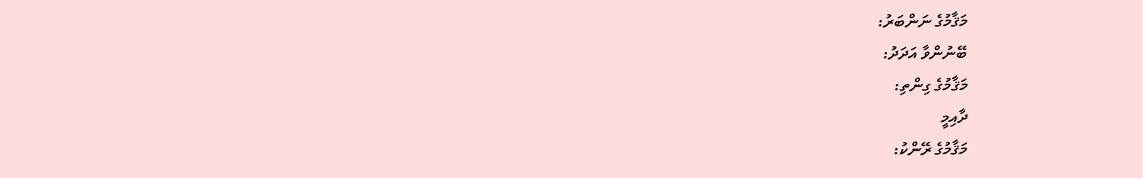މަޤާމުގެ ނަންބަރު:
ބޭނުންވާ އަދަދު:
މަޤާމުގެ ގިންތި:
ދާއިމީ
މަޤާމުގެ ރޭންކު: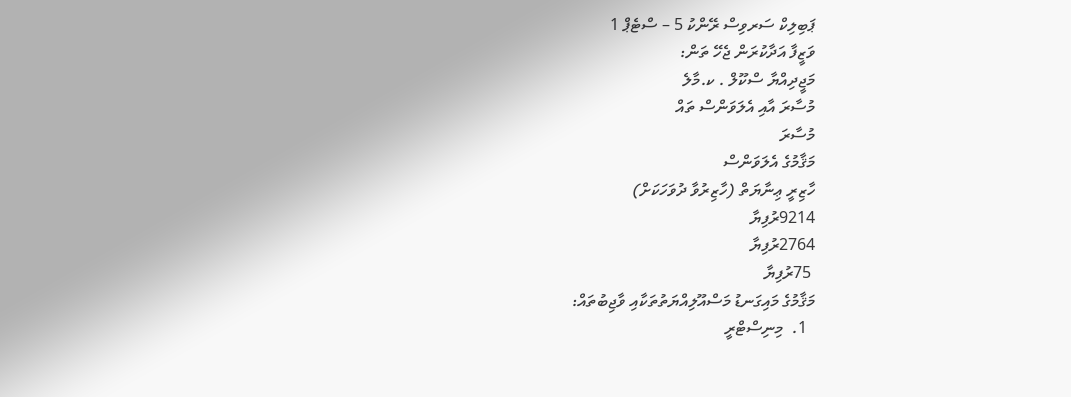ޕަބިލިކް ސަރވިސް ރޭންކު 5 – ސްޓެޕް 1
ވަޒީފާ އަދާކުރަން ޖެހޭ ތަން:
މަޖީދިއްޔާ ސްކޫލް . ކ.މާލެ
މުސާރަ އާއި އެލަވަންސް ތައް
މުސާރަ
މަޤާމުގެ އެލަވަންސް
ހާޒިރީ ޢިނާޔަތް (ހާޒިރުވާ ދުވަހަކަށް)
9214ރުފިޔާ
2764ރުފިޔާ
 75ރުފިޔާ
މަޤާމުގެ މައިގަނޑު މަސްއޫލިއްޔަތުތަކާއި ވާޖިބުތައް:
  1.  މިނިސްޓްރީ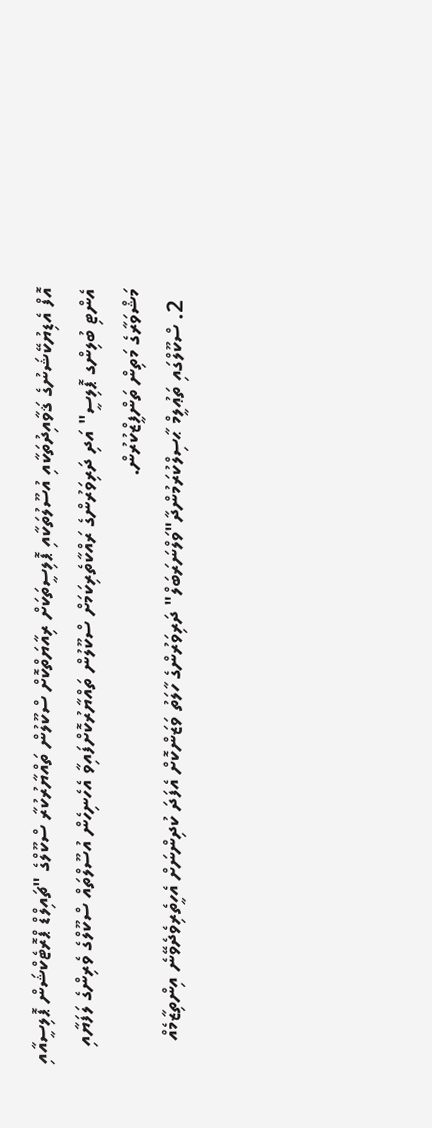އޮފް އެޑިޔުކޭޝަނުގެ ޤަވާއިދުތަކާއި އުސޫލުތަކާއި ޕޮލިސީތަކަށް ރިއާޔަތްކޮށް ސްކޫލުން ތައްޔާރުކުރާ ސްކޫލްގެ "ޗައިލްޑް ޕްރޮޓެކްޝަން ޕޮލިސީއާއި އެންޓި ބުލިންގ ޕޮލިސީ" އަދި ދަރިވަރުންގެ ރައްކާތެރިކަމަށް ސްކޫލުން ތައްޔާރުކޮށްފައިވާ އެހެނިހެން އުސޫލްތައް ސްކޫލްގެ ވެރިންގެ ލަފަޔާއި މަޝްވަރާގެ މަތިން ތަންފީޒްކުރުން.
  2. ސްކޫލްގައި ތަޢުލީމް ޙާސިލްކުރަމުންދާ"ވަލްނަރަބަލް" ދަރިވަރުންގެ ހާލަތު ވަޒަންކޮށް އެފަދަ ކުދިންނަށް އެހީތެރިވެދެވޭނެ އިންތިޒާމެއް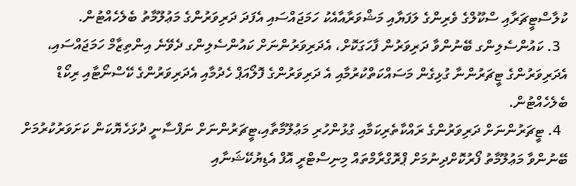ކުލާސްޓީޗަރާއި ސްކޫލްގެ ވެރިންގެ ލަފަޔާއި މަޝްވަރާއާއެކު ހަމަޖައްސައި އެފަދަ ދަރިވަރުންގެ މަޢުލޫމާތު ބެލެހެއްޓުން.
  3. ކައުންސެލިންގ ބޭނުންވާ ދަރިވަރުން ފާހަގަކޮށް، އެދަރިވަރުންނަށް ކައުންސެލިންގ ދެވޭނެ އިންތިޒާމް ހަމަޖައްސައި، އެދަރިވަރުންގެ ޓީޗަރުންނާ ގުޅިގެން މަސައްކަތްކުރުމާއި އެ ދަރިވަރުންގެ ފޮލޯއަޕް ހެދުމާއި އެދަރިވަރުންގެ ކޭސްނޯޓާއި ރިކޯޑް ބެލެހެއްޓުން.
  4. ޓީޗަރުންނަށް ދަރިވަރުންގެ ރައްކާތެރިކަމާއި ގުޅުންހުރި މަޢުލޫމާތާއި،ޓީޗަރުންނަށް ނަފްސާނީ ދުޅަހެޔޮކަން ކަށަވަރުކުރުމަށް ބޭނުންވާ މަޢުލޫމާތު ފޯރުކޮށްދިނުމަށް ޕްރޮގްރާމްތައް މިނިސްޓްރީ އޮފް އެޑިޔުކޭޝަނާއި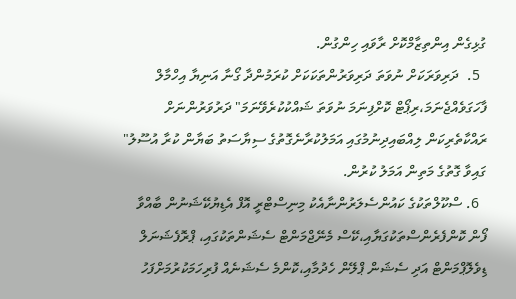ގުޅިގެން އިންތިޒާމްކޮށް ރާވައި ހިންގުން.
  5.  ދަރިވަރަކަށް ނުވަތަ ދަރިވަރުންތަކަކަށް ކުރަމުންދާ ގޯނާ އަނިޔާ އިހްމާލް ފާހަގަވެއްޖެނަމަ،ރިޕޯޓް ކޮށްފިނަމަ ނުވަތަ ޝައްކުކުރެވޭނަމަ" ދަރުވަރުންނަށް ރައްކާތެރިކަން ލިއްބައިދިނުމުގައި އަމަލުކުރާނެގޮތުގެ ސިޔާސަތު ބަޔާން ކުރާ އުސޫލު" ގައިވާ ގޮތުގެ މަތިން އަމަލު ކުރުން.
  6. ސްކޫލްތަކުގެ ކައުންސެލަރުންނާއެކު މިނިސްޓްރީ އޮފް އެޑިޔުކޭޝަނުން ބާއްވާ ފޯން ކޮންފެރެންސްތަކުގަޔާއި،ކޭސް މެނޭޖްމަންޓް ސެޝަންތަކުގައި، ޕްރޮފެޝަނަލް ޑިވެލޮޕްމަންޓް އަދި ސެޝަން ޕްލޭން ހެދުމާއި،ކޮންމެ ސެޝަނެއް ފުރިހަމަކުރުމަށްފަހު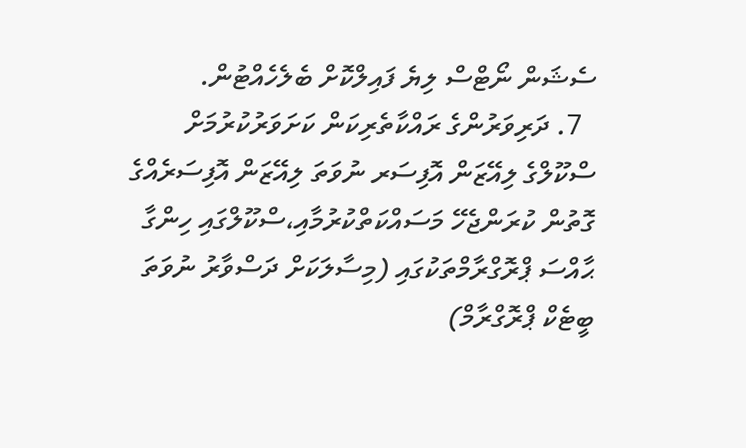ސެޝަން ނޯޓްސް ލިޔެ ފައިލްކޮށް ބެލެހެއްޓުން.
  7. ދަރިވަރުންގެ ރައްކާތެރިކަން ކަށަވަރުކުރުމަށް ސްކޫލްގެ ލިއޭޒަން އޮފިސަރ ނުވަތަ ލިއޭޒަން އޮފިސަރެއްގެ ގޮތުން ކުރަންޖެހޭ މަސައްކަތްކުރުމާއި،ސްކޫލްގައި ހިންގާ ޙާއްސަ ޕްރޮގްރާމްތަކުގައި (މިސާލަކަށް ދަސްވާރު ނުވަތަ ބީޓެކް ޕްރޮގްރާމް)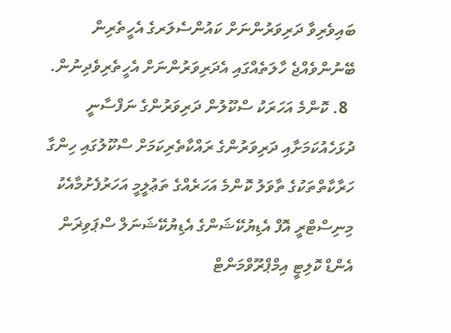ބައިވެރިވާ ދަރިވަރުންނަށް ކައުންސެލަރގެ އެހީތެރިން ބޭނުންވެއްޖެ ހާލަތެއްގައި އެދަރިވަރުންނަށް އެހީތެރިވެދިނުން.
  8. ކޮންމެ އަހަރަކު ސްކޫލުން ދަރިވަރުންގެ ނަފްސާނީ ދުޅަހެއުކަމަށާއި ދަރިވަރުންގެ ރައްކާތެރިކަމަށް ސްކޫލުގައި ހިންގާ ހަރާކާތްތަކުގެ ތާވަލު ކޮންމެ އަހަރެއްގެ ތަޢުލީމީ އަހަރުފެށުމާއެކު މިނިސްޓްރީ އޮފް އެޑިޔުކޭޝަންގެ އެޑިޔުކޭޝަނަލް ސްޕަވިޜަން އެންޑް ކޮލިޓީ އިމްޕްރޫވްމަންޓް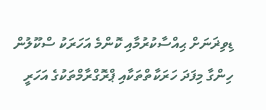ޑިވިޜަނަށް ޙިއްސާކުރުމާއި ކޮންމެ އަހަރަކު ސްކޫލުން ހިންގާ މިފަދަ ހަރަކާތްތަކާއި ޕްރޮގްރާމްތަކުގެ އަހަރީ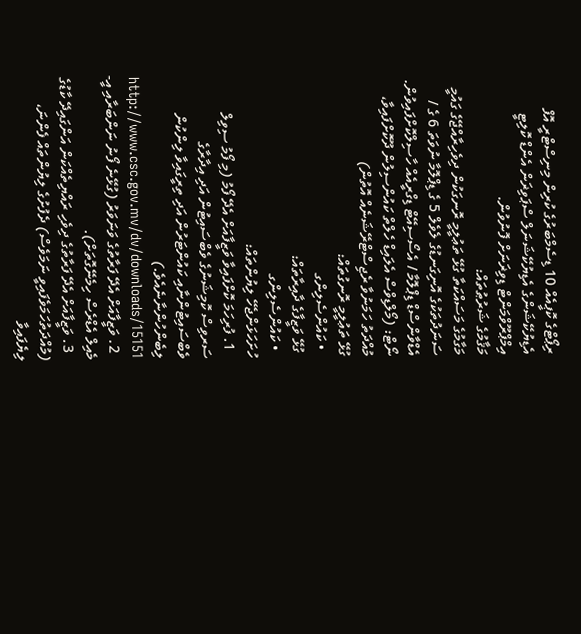ރިޕޯޓްގެ ކޮޕީއެއް 10 ޑިސެމްބަރުގެ ކުރިން މިނިސްޓްރީ އޮފް އެޑިޔުކޭޝަންގެ އެޑިޔުކޭޝަނަލް ސްޕަވިޜަން އެންޑް ކޮލިޓީ އިމްޕްރޫވްމަންޓް ޑިވިޜަނަށް ފޮނުވުން.
މަޤާމުގެ ޝަރުޠުތައް:
މަގާމުގެ މަސައްކަތާ ގުޅޭ ތަޢުލީމީ ރޮނގަކުން ދިވެހިރާއްޖޭގެ ގައުމީ ސަނަދުތަކުގެ އޮނިގަނޑުގެ ލެވެލް 5 ގެ ޑިޕްލޮމާ ނުވަތަ 6 ގެ / އެޑްވާންސްޑް ޑިޕްލޮމާ / އެސޯސިއޭޓް ޑިގްރީއެއް ހާސިލްކޮށްފައިވުން.
ނޯޓް: (މޯލްޑިވްސް އެލައިޑް ހެލްތް ކައުންސިލުން ދޫކޮށްފައިވާ، މުއްދަތު ހަމަނުވާ ރެޖިސްޓްރޭޝަނެއް އޮތުން)
ގުޅޭ ތަޢުލީމީ ރޮނގުތައް:
  • ކައުންސެލިންގ
 ގުޅޭ ވަޒީފާގެ ދާއިރާތައް:
  • ކައުންސެލިންގ
ހުށަހަޅަންޖެހޭ ލިޔުންތައް:
  1. ފުރިހަމަ ކޮށްފައިވާ ވަޒީފާއަށް އެދޭ ފޯމު (މި ފޯމު ސިވިލް ސަރވިސް ކޮމިޝަނުގެ ވެބްސައިޓުން އަދި އިދާރާގެ ވެބްސައިޓުންނާއި ކައުންޓަރުން އަދި ތިރީގައިވާ ލިންކުން ލިބެންހުންނާނެއެވެ.) http://www.csc.gov.mv/dv/downloads/15151
  2. ވަޒީފާއަށް އެދޭ ފަރާތުގެ ވަނަވަރު (ގުޅޭނެ ފޯނު ނަންބަރާއި އީ-މެއިލް އެޑްރެސް ހިމެނޭގޮތަށް).
  3. ވަޒީފާއަށް އެދޭ ފަރާތުގެ ދިވެހި ރައްޔިތެއްކަން އަންގައިދޭ ކާޑުގެ (މުއްދަތުހަމަވެފައިވީ ނަމަވެސް) ދެފުށުގެ ލިޔުންތައް ފެންނަ، ލިޔެފައިވާ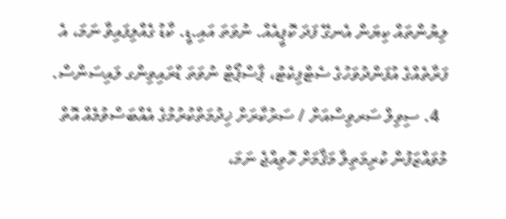ލިޔުންތައް ކިޔަން އެނގޭ ފަދަ ކޮޕީއެއް. ނުވަތަ އައި.ޑީ. ކާޑު ގެއްލިފައިވާ ނަމަ، އެ ފަރާތެއްގެ އުފަންދުވަހުގެ ސެޓްފިކެޓު، ޕާސްޕޯޓް ނުވަތަ ޑްރައިވިންގ ލައިސަންސް.
  4. ސިވިލް ސަރވިސްއަށް / ސަރުކާރަށް ޚިދުމަތްކުރުމުގެ އެއްބަސްވުމެއް އޮތް މުވައްޒަފުން ކުރިމަތިލާ މަޤާމަށް ހޮވިއްޖެ ނަމަ،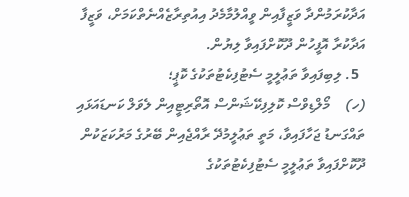އަދާކުރަމުންދާ ވަޒީފާއިން ވީއްލުމާމެދު އިއުތިރާޒެއްނެތްކަމަށް، ވަޒީފާ އަދާކުރާ އޮފީހުން ދޫކޮށްފައިވާ ލިޔުން.
  5. ލިބިފައިވާ ތަޢުލީމީ ސެޓުފިކެޓުތަކުގެ ކޮޕީ؛
(ހ)    މޯލްޑިވްސް ކޮލިފިކޭޝަންސް އޮތޯރިޓީއިން ލެވަލް ކަނޑައަޅައި ތައްގަނޑު ޖަހާފައިވާ، މަތީ ތަޢުލީމުދޭ ރާއްޖެއިން ބޭރުގެ މަރުކަޒަކުން ދޫކޮށްފައިވާ ތަޢުލީމީ ސެޓުފިކެޓުތަކުގެ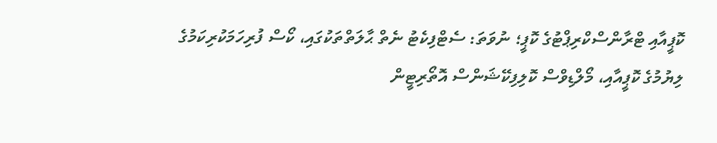ކޮޕީއާއި ޓްރާންސްކްރިޕްޓުގެ ކޮޕީ؛ ނުވަތަ: ސެޓްފިކެޓު ނެތް ޙާލަތްތަކުގައި، ކޯސް ފުރިހަމަކުރިކަމުގެ ލިޔުމުގެ ކޮޕީއާއި، މޯލްޑިވްސް ކޮލިފިކޭޝަންސް އޮތޯރިޓީން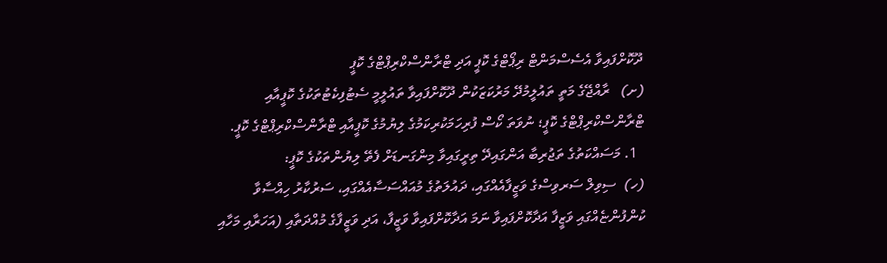ދޫކޮށްފައިވާ އެސެސްމަންޓް ރިޕޯޓްގެ ކޮޕީ އަދި ޓްރާންސްކްރިޕްޓްގެ ކޮޕީ
(ށ)   ރާއްޖޭގެ މަތީ ތައުލީމުދޭ މަރުކަޒަކުން ދޫކޮށްފައިވާ ތައުލީމީ ސެޓުފިކެޓުތަކުގެ ކޮޕީއާއި ޓްރާންސްކްރިޕްޓްގެ ކޮޕީ؛ ނުވަތަ ކޯސް ފުރިހަމަކުރިކަމުގެ ލިޔުމުގެ ކޮޕީއާއި ޓްރާންސްކްރިޕްޓްގެ ކޮޕީ.
  1. މަސައްކަތުގެ ތަޖުރިބާ އަންގައިދޭ ތިރީގައިވާ މިންގަނޑަށް ފެތޭ ލިޔުންތަކުގެ ކޮޕީ:
(ހ)  ސިވިލް ސަރވިސްގެ ވަޒީފާއެއްގައި، ދައުލަތުގެ މުއައްސަސާއެއްގައި، ސަރުކާރު ހިއްސާވާ ކުންފުންޏެއްގައި ވަޒީފާ އަދާކޮށްފައިވާ ނަމަ އަދާކޮށްފައިވާ ވަޒީފާ، އަދި ވަޒީފާގެ މުއްދަތާއި (އަހަރާއި މަހާއި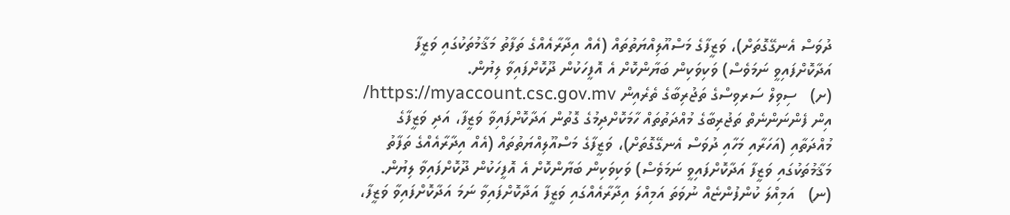ދުވަސް އެނގޭގޮތަށް)، ވަޒީފާގެ މަސްއޫލިއްޔަތުތައް (އެއް އިދާރާއެއްގެ ތަފާތު މަޤާމުތަކުގައި ވަޒީފާ އަދާކޮށްފައިވީ ނަމަވެސް) ވަކިވަކިން ބަޔާންކޮށް އެ އޮފީހަކުން ދޫކޮށްފައިވާ ލިޔުން.
(ށ)   ސިވިލް ސަރވިސްގެ ތަޖުރިބާގެ ތެރެއިން https://myaccount.csc.gov.mv/ އިން ފެންނަންނެތް ތަޖުރިބާގެ މުއްދަތުތައް ހާމަކޮށްދިމުގެ ގޮތުން އަދާކޮށްފައިވާ ވަޒީފާ، އަދި ވަޒީފާގެ މުއްދަތާއި (އަހަރާއި މަހާއި ދުވަސް އެނގޭގޮތަށް)، ވަޒީފާގެ މަސްއޫލިއްޔަތުތައް (އެއް އިދާރާއެއްގެ ތަފާތު މަޤާމުތަކުގައި ވަޒީފާ އަދާކޮށްފައިވީ ނަމަވެސް) ވަކިވަކިން ބަޔާންކޮށް އެ އޮފީހަކުން ދޫކޮށްފައިވާ ލިޔުން.
(ނ)   އަމިއްލަ ކުންފުންޏެއް ނުވަތަ އަމިއްލަ އިދާރާއެއްގައި ވަޒީފާ އަދާކޮށްފައިވާ ނަމަ އަދާކޮށްފައިވާ ވަޒީފާ،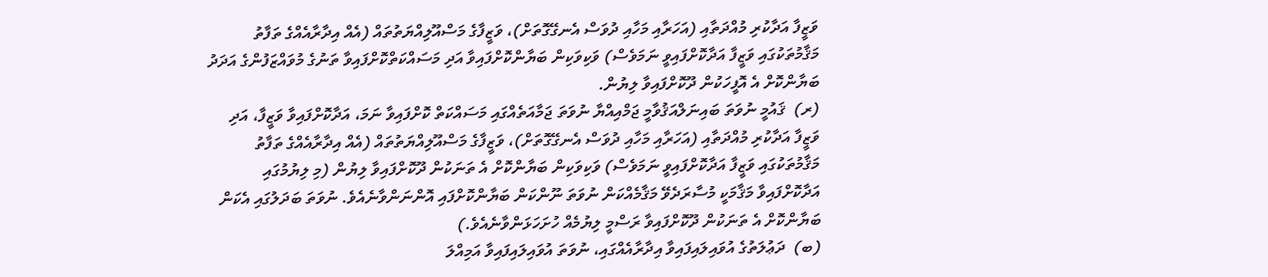ވަޒީފާ އަދާކުރި މުއްދަތާއި (އަހަރާއި މަހާއި ދުވަސް އެނގޭގޮތަށް)، ވަޒީފާގެ މަސްއޫލިއްޔަތުތައް (އެއް އިދާރާއެއްގެ ތަފާތު މަޤާމުތަކުގައި ވަޒީފާ އަދާކޮށްފައިވީ ނަމަވެސް) ވަކިވަކިން ބަޔާންކޮށްފައިވާ އަދި މަސައްކަތްކޮށްފައިވާ ތަނުގެ މުވައްޒަފުންގެ އަދަދު ބަޔާންކޮށް އެ އޮފީހަކުން ދޫކޮށްފައިވާ ލިޔުން.
(ރ)  ޤައުމީ ނުވަތަ ބައިނަލްއަޤުވާމީ ޖަމްއިއްޔާ ނުވަތަ ޖަމާއަތެއްގައި މަސައްކަތް ކޮށްފައިވާ ނަމަ، އަދާކޮށްފައިވާ ވަޒީފާ، އަދި ވަޒީފާ އަދާކުރި މުއްދަތާއި (އަހަރާއި މަހާއި ދުވަސް އެނގޭގޮތަށް)، ވަޒީފާގެ މަސްއޫލިއްޔަތުތައް (އެއް އިދާރާއެއްގެ ތަފާތު މަޤާމުތަކުގައި ވަޒީފާ އަދާކޮށްފައިވީ ނަމަވެސް) ވަކިވަކިން ބަޔާންކޮށް އެ ތަނަކުން ދޫކޮށްފައިވާ ލިޔުން (މި ލިޔުމުގައި އަދާކޮށްފައިވާ މަޤާމަކީ މުސާރަދެވޭ މަޤާމެއްކަން ނުވަތަ ނޫންކަން ބަޔާންކޮށްފައި އޮންނަންވާނެއެވެ. ނުވަތަ ބަދަލުގައި އެކަން ބަޔާންކޮށް އެ ތަނަކުން ދޫކޮށްފައިވާ ރަސްމީ ލިޔުމެއް ހުށަހަޅަންވާނެއެވެ.)
(ބ)  ދަޢުލަތުގެ އުވައިލައިފައިވާ އިދާރާއެއްގައި، ނުވަތަ އުވައިލައިފައިވާ އަމިއްލަ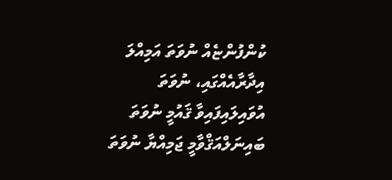ކުންފުންޏެއް ނުވަތަ އަމިއްލަ އިދާރާއެއްގައި، ނުވަތަ އުވައިލައިފައިވާ ޤައުމީ ނުވަތަ ބައިނަލްއަޤްވާމީ ޖަމިއްޔާ ނުވަތަ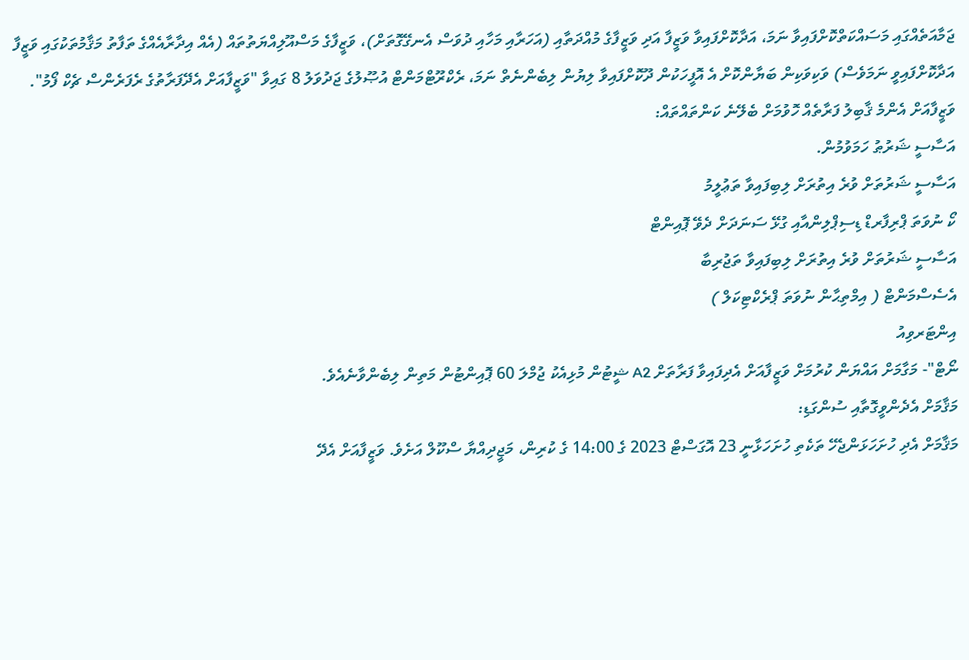ޖަމާއަތެއްގައި މަސައްކަތްކޮށްފައިވާ ނަމަ، އަދާކޮށްފައިވާ ވަޒީފާ އަދި ވަޒީފާގެ މުއްދަތާއި (އަހަރާއި މަހާއި ދުވަސް އެނގޭގޮތަށް)، ވަޒީފާގެ މަސްއޫލިއްޔަތުތައް (އެއް އިދާރާއެއްގެ ތަފާތު މަޤާމުތަކުގައި ވަޒީފާ އަދާކޮށްފައިވީ ނަމަވެސް) ވަކިވަކިން ބަޔާންކޮށް އެ އޮފީހަކުން ދޫކޮށްފައިވާ ލިޔުން ލިބެންނެތް ނަމަ، ރެކްރޫޓްމަންޓް އުޞޫލުގެ ޖަދުވަލު 8 ގައިވާ "ވަޒީފާއަށް އެދޭފަރާތުގެ ރެފަރެންސް ޗެކް ފޯމު".
ވަޒީފާއަށް އެންމެ ޤާބިލު ފަރާތެއް ހޮވުމަށް ބެލޭނެ ކަންތައްތައް:
އަސާސީ ޝަރުޠު ހަމަވުމުން.
އަސާސީ ޝަރުތަށް ވުރެ އިތުރަށް ލިބިފައިވާ ތަޢުލީމު
ކޯ ނުވަތަ ޕްރިފާރޑް ޑިސިޕްލިންއާއި ގުޅޭ ސަނަދަށް ދެވޭ ޕޮއިންޓް
އަސާސީ ޝަރުތަށް ވުރެ އިތުރަށް ލިބިފައިވާ ތަޖުރިބާ
އެސެސްމަންޓް ( އިމްތިޙާން ނުވަތަ ޕްރެކްޓިކަލް )
އިންޓަރވިއު
ނޯޓް"- މަގާމަށް އައްޔަން ކުރުމަށް ވަޒީފާއަށް އެދިފައިވާ ފަރާތަށް A2 ޝީޓުން މުޅިއެކު ޖުމްލަ 60 ޕޮއިންޓުން މަތިން ލިބެންވާނެއެވެ.
މަޤާމަށް އެދެންވީގޮތާއި ސުންގަޑި:
މަޤާމަށް އެދި ހުށަހަޅަންޖެހޭ ތަކެތި ހުށަހަޅާނީ 23 އޮގަސްޓް 2023 ގެ 14:00 ގެ ކުރިން، މަޖީދިއްޔާ ސްކޫލް އަށެވެ. ވަޒީފާއަށް އެދޭ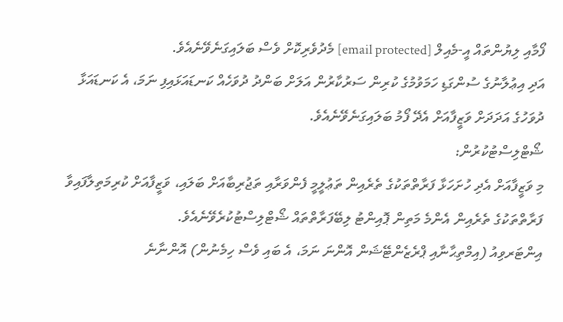ފޯމާއި ލިޔުންތައް އީ-މެއިލް [email protected] މެދުވެރިކޮށް ވެސް ބަލައިގަނެވޭނެއެވެ.
އަދި އިޢުލާނުގެ ސުންގަޑި ހަމަވުމުގެ ކުރިން ސަރުކާރުން އަލަށް ބަންދު ދުވަހެއް ކަނޑައަޅައިފި ނަމަ، އެ ކަނޑައަޅާ ދުވަހުގެ އަދަދަށް ވަޒީފާއަށް އެދޭ ފޯމު ބަލައިގަނެވޭނެއެވެ.
ޝޯޓްލިސްޓުކުރުން:
މި ވަޒީފާއަށް އެދި ހުށަހަޅާ ފަރާތްތަކުގެ ތެރެއިން ތަޢުލީމީ ފެންވަރާއި ތަޖުރިބާއަށް ބަލައި، ވަޒީފާއަށް ކުރިމަތިލާފައިވާ ފަރާތްތަކުގެ ތެރެއިން އެންމެ މަތިން ޕޮއިންޓު ލިބޭފަރާތްތައް ޝޯޓްލިސްޓުކުރެވޭނެއެވެ.
އިންޓަރވިއު (އިމްތިޙާނާއި ޕްރެޒެންޓޭޝަން އޮންނަ ނަމަ، އެ ބައި ވެސް ހިމެނުން) އޮންނާނެ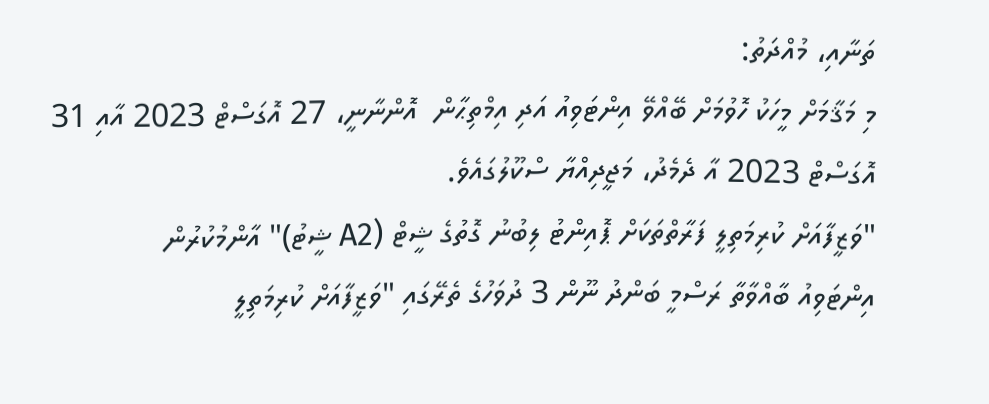ތަނާއި، މުއްދަތު:
މި މަޤާމަށް މީހަކު ހޮވުމަށް ބޭއްވޭ އިންޓަވިއު އަދި އިމްތިޙާން  އޮންނާނީ، 27 އޮގަސްޓް 2023 އާއި 31 އޮގަސްޓް 2023 އާ ދެމެދު، މަޖީދިއްޔާ ސްކޫލުގައެވެ.
"ވަޒީފާއަށް ކުރިމަތިލީ ފަރާތްތަކަށް ޕޮއިންޓު ލިބުނު ގޮތުގެ ޝީޓް (A2 ޝީޓު)" އާންމުކުރުން
އިންޓަވިއު ބާއްވާތާ ރަސްމީ ބަންދު ނޫން 3 ދުވަހުގެ ތެރޭގައި "ވަޒީފާއަށް ކުރިމަތިލީ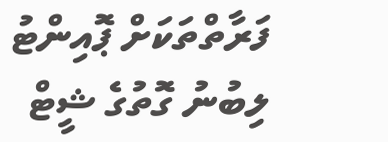ފަރާތްތަކަށް ޕޮއިންޓު ލިބުނު ގޮތުގެ ޝީޓް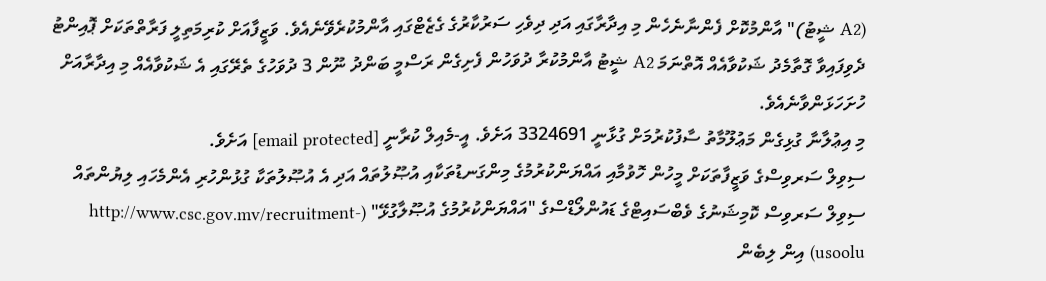(A2 ޝީޓު)" އާންމުކޮށް ފެންނާނެހެން މި އިދާރާގައި އަދި ދިވެހި ސަރުކާރުގެ ގެޒެޓްގައި އާންމުކުރެވޭނެއެވެ. ވަޒީފާއަށް ކުރިމަތިލީ ފަރާތްތަކަށް ޕޮއިންޓު ދެވިފައިވާ ގޮތާމެދު ޝަކުވާއެއް އޮތްނަމަ A2 ޝީޓު އާންމުކުރާ ދުވަހުން ފެށިގެން ރަސްމީ ބަންދު ނޫން 3 ދުވަހުގެ ތެރޭގައި އެ ޝަކުވާއެއް މި އިދާރާއަށް ހުށަހަޅަންވާނެއެވެ.
މި އިޢުލާނާ ގުޅިގެން މަޢުލޫމާތު ސާފުކުރުމަށް ގުޅާނީ 3324691 އަށެވެ. އީ-މެއިލް ކުރާނީ [email protected] އަށެވެ.
ސިވިލް ސަރވިސްގެ ވަޒީފާތަކަށް މީހުން ހޮވުމާއި އައްޔަންކުރުމުގެ މިންގަނޑުތަކާއި އުޞޫލުތައް އަދި އެ އުޞޫލުތަކާ ގުޅުންހުރި އެންމެހައި ލިޔުންތައް ސިވިލް ސަރވިސް ކޮމިޝަނުގެ ވެބްސައިޓްގެ ޑައުންލޯޑްސްގެ "އައްޔަންކުރުމުގެ އުޞޫލާގުޅޭ" (http://www.csc.gov.mv/recruitment-usoolu) އިން ލިބެން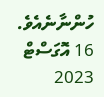ހުންނާނެއެވެ.
16 އޮގަސްޓް 2023